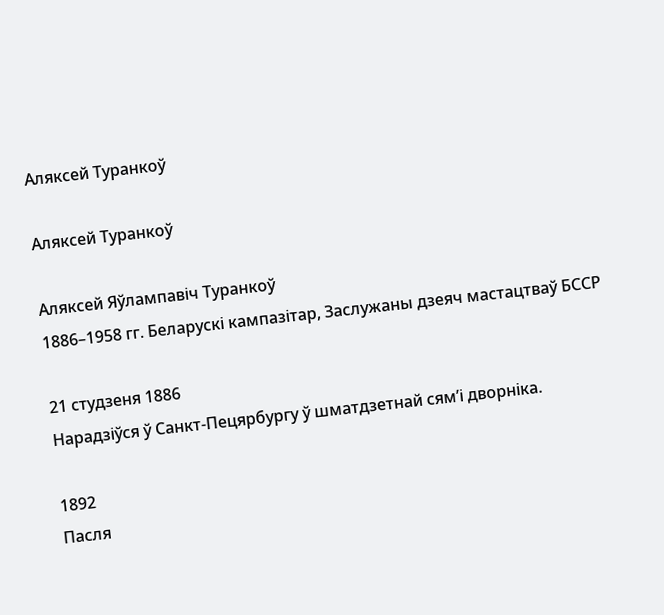Аляксей Туранкоў

Аляксей Туранкоў

Аляксей Яўлампавіч Туранкоў
1886–1958 гг. Беларускі кампазітар, Заслужаны дзеяч мастацтваў БССР

21 студзеня 1886
Нарадзіўся ў Санкт-Пецярбургу ў шматдзетнай сям’і дворніка.

1892
Пасля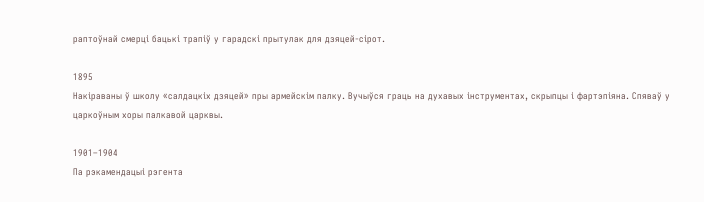раптоўнай смерці бацькі трапіў у гарадскі прытулак для дзяцей-сірот.

1895
Накіраваны ў школу «салдацкіх дзяцей» пры армейскім палку. Вучыўся граць на духавых інструментах, скрыпцы і фартэпіяна. Спяваў у царкоўным хоры палкавой царквы.

1901–1904
Па рэкамендацыі рэгента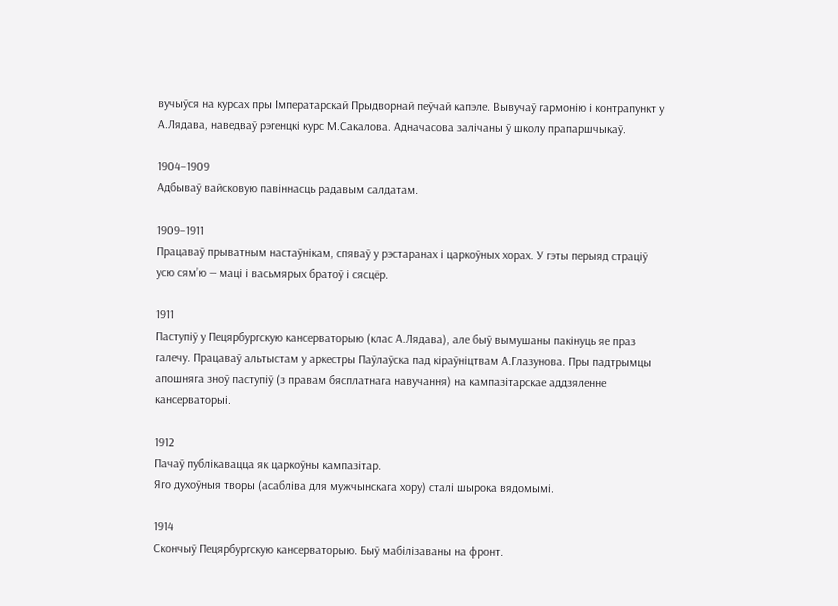вучыўся на курсах пры Імператарскай Прыдворнай пеўчай капэле. Вывучаў гармонію і контрапункт у А.Лядава, наведваў рэгенцкі курс М.Сакалова. Адначасова залічаны ў школу прапаршчыкаў.

1904–1909
Адбываў вайсковую павіннасць радавым салдатам.

1909–1911
Працаваў прыватным настаўнікам, спяваў у рэстаранах і царкоўных хорах. У гэты перыяд страціў усю сям’ю — маці і васьмярых братоў і сясцёр.

1911
Паступіў у Пецярбургскую кансерваторыю (клас А.Лядава), але быў вымушаны пакінуць яе праз галечу. Працаваў альтыстам у аркестры Паўлаўска пад кіраўніцтвам А.Глазунова. Пры падтрымцы апошняга зноў паступіў (з правам бясплатнага навучання) на кампазітарскае аддзяленне кансерваторыі.

1912
Пачаў публікавацца як царкоўны кампазітар.
Яго духоўныя творы (асабліва для мужчынскага хору) сталі шырока вядомымі.

1914
Скончыў Пецярбургскую кансерваторыю. Быў мабілізаваны на фронт.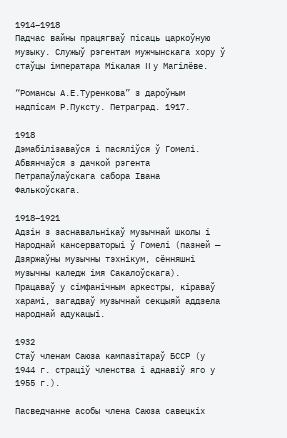1914–1918
Падчас вайны працягваў пісаць царкоўную музыку. Служыў рэгентам мужчынскага хору ў стаўцы імператара Мікалая II у Магілёве.

“Романсы А.Е.Туренкова” з дароўным надпісам Р.Пуксту. Петраград. 1917.

1918
Дэмабілізаваўся і пасяліўся ў Гомелі. Абвянчаўся з дачкой рэгента Петрапаўлаўскага сабора Івана Фалькоўскага.

1918–1921
Адзін з заснавальнікаў музычнай школы і Народнай кансерваторыі ў Гомелі (пазней — Дзяржаўны музычны тэхнікум, сённяшні музычны каледж імя Сакалоўскага).
Працаваў у сімфанічным аркестры, кіраваў харамі, загадваў музычнай секцыяй аддзела народнай адукацыі.

1932
Стаў членам Саюза кампазітараў БССР (у 1944 г. страціў членства і аднавіў яго у 1955 г.).

Пасведчанне асобы члена Саюза савецкіх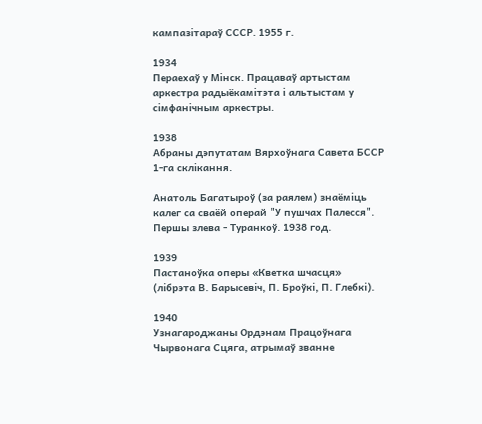кампазітараў СССР. 1955 г.

1934
Пераехаў у Мінск. Працаваў артыстам аркестра радыёкамітэта і альтыстам у сімфанічным аркестры.

1938
Абраны дэпутатам Вярхоўнага Савета БССР 1-га склікання.

Анатоль Багатыроў (за раялем) знаёміць калег са сваёй операй "У пушчах Палесся". Першы злева - Туранкоў. 1938 год.

1939
Пастаноўка оперы «Кветка шчасця» (лібрэта В. Барысевіч, П. Броўкі, П. Глебкі).

1940
Узнагароджаны Ордэнам Працоўнага Чырвонага Сцяга, атрымаў званне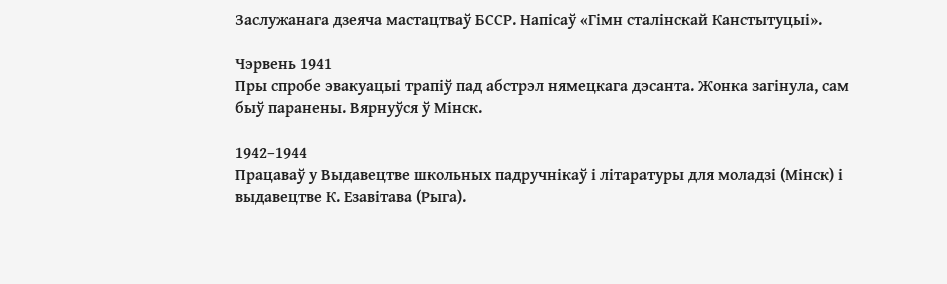Заслужанага дзеяча мастацтваў БССР. Напісаў «Гімн сталінскай Канстытуцыі».

Чэрвень 1941
Пры спробе эвакуацыі трапіў пад абстрэл нямецкага дэсанта. Жонка загінула, сам быў паранены. Вярнуўся ў Мінск.

1942–1944
Працаваў у Выдавецтве школьных падручнікаў і літаратуры для моладзі (Мінск) і выдавецтве К. Езавітава (Рыга).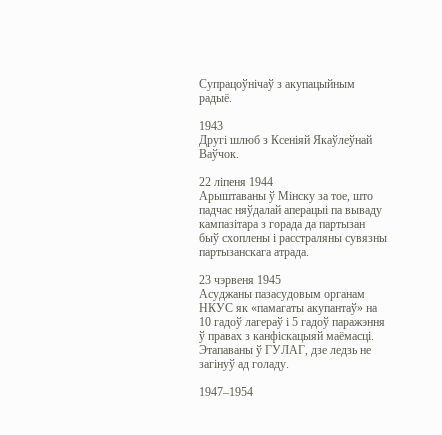Супрацоўнічаў з акупацыйным радыё.

1943
Другі шлюб з Ксеніяй Якаўлеўнай Ваўчок.

22 ліпеня 1944
Арыштаваны ў Мінску за тое, што падчас няўдалай аперацыі па вываду кампазітара з горада да партызан быў схоплены і расстраляны сувязны партызанскага атрада.

23 чэрвеня 1945
Асуджаны пазасудовым органам НКУС як «памагаты акупантаў» на 10 гадоў лагераў і 5 гадоў паражэння ў правах з канфіскацыяй маёмасці.
Этапаваны ў ГУЛАГ, дзе ледзь не загінуў ад голаду.

1947–1954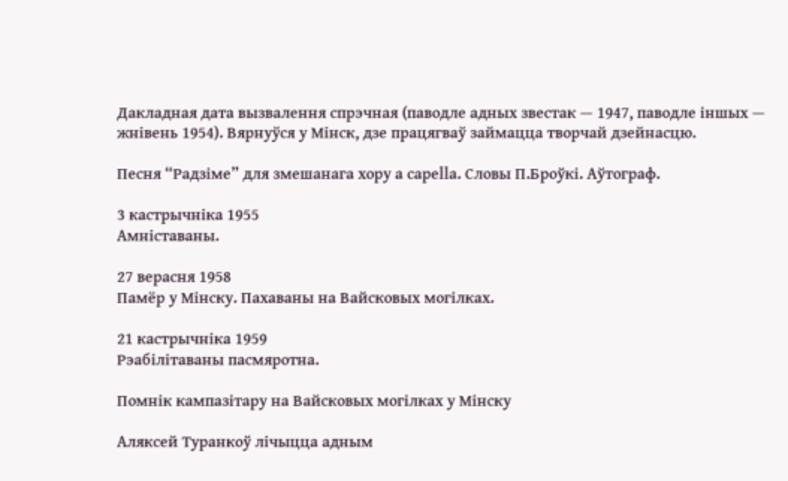Дакладная дата вызвалення спрэчная (паводле адных звестак — 1947, паводле іншых — жнівень 1954). Вярнуўся у Мінск, дзе працягваў займацца творчай дзейнасцю.

Песня “Радзіме” для змешанага хору а сареllа. Словы П.Броўкі. Аўтограф.

3 кастрычніка 1955
Амніставаны.

27 верасня 1958
Памёр у Мінску. Пахаваны на Вайсковых могілках.

21 кастрычніка 1959
Рэабілітаваны пасмяротна.

Помнік кампазітару на Вайсковых могілках у Мінску

Аляксей Туранкоў лічыцца адным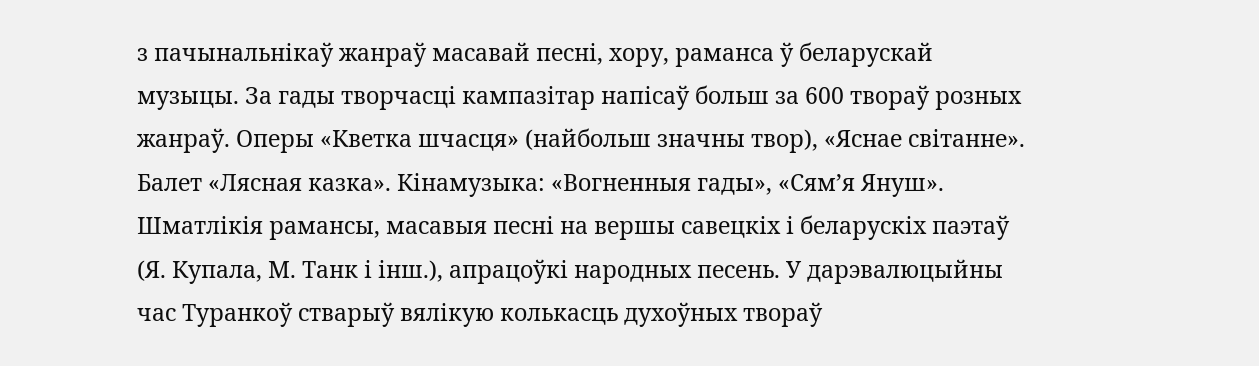з пачынальнікаў жанраў масавай песні, хору, раманса ў беларускай музыцы. За гады творчасці кампазітар напісаў больш за 600 твораў розных жанраў. Оперы «Кветка шчасця» (найбольш значны твор), «Яснае світанне». Балет «Лясная казка». Кінамузыка: «Вогненныя гады», «Сям’я Януш». Шматлікія рамансы, масавыя песні на вершы савецкіх і беларускіх паэтаў (Я. Купала, М. Танк і інш.), апрацоўкі народных песень. У дарэвалюцыйны час Туранкоў стварыў вялікую колькасць духоўных твораў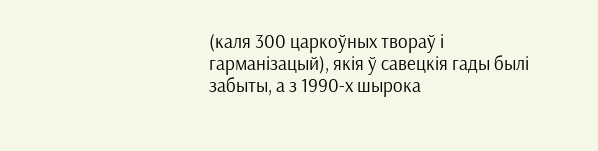(каля 300 царкоўных твораў і гарманізацый), якія ў савецкія гады былі забыты, а з 1990-х шырока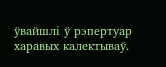ўвайшлі ў рэпертуар харавых калектываў.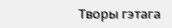Творы гэтага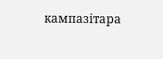кампазітара